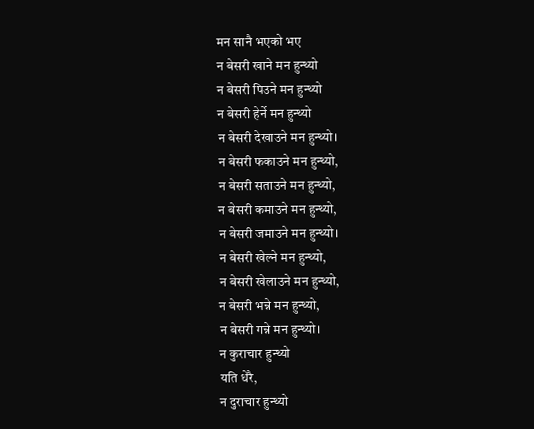मन सानै भएको भए
न बेसरी खाने मन हुन्थ्यो
न बेसरी पिउने मन हुन्थ्यो
न बेसरी हेर्ने मन हुन्थ्यो
न बेसरी देखाउने मन हुन्थ्यो।
न बेसरी फकाउने मन हुन्थ्यो,
न बेसरी सताउने मन हुन्थ्यो,
न बेसरी कमाउने मन हुन्थ्यो,
न बेसरी जमाउने मन हुन्थ्यो।
न बेसरी खेल्ने मन हुन्थ्यो,
न बेसरी खेलाउने मन हुन्थ्यो,
न बेसरी भन्ने मन हुन्थ्यो,
न बेसरी गन्ने मन हुन्थ्यो।
न कुराचार हुन्थ्यो
यति धेरै,
न दुराचार हुन्थ्यो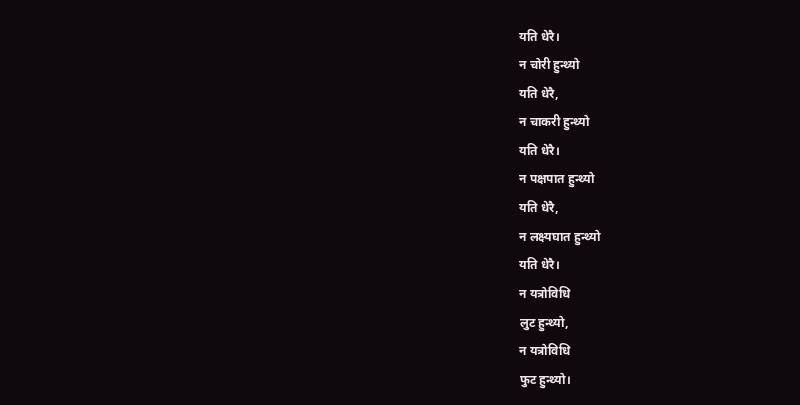यति धेरै।
न चोरी हुन्थ्यो
यति धेरै,
न चाकरी हुन्थ्यो
यति धेरै।
न पक्षपात हुन्थ्यो
यति धेरै,
न लक्ष्यघात हुन्थ्यो
यति धेरै।
न यत्रोविधि
लुट हुन्थ्यो,
न यत्रोविधि
फुट हुन्थ्यो।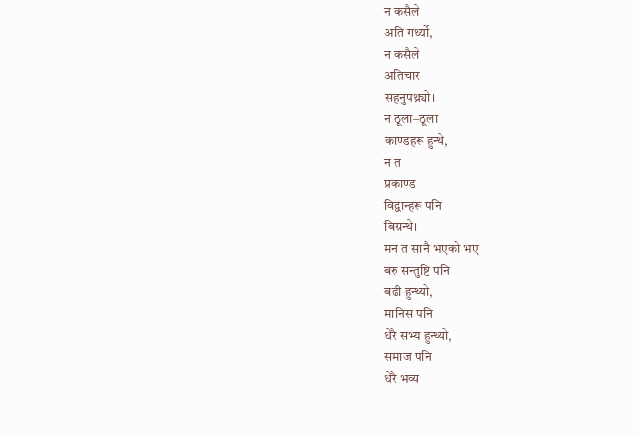न कसैले
अति गर्थ्यो,
न कसैले
अतिचार
सहनुपथ्र्यो।
न ठूला–ठूला
काण्डहरू हुन्थे,
न त
प्रकाण्ड
विद्वान्हरू पनि
बिग्रन्थे।
मन त सानै भएको भए
बरु सन्तुष्टि पनि
बढी हुन्थ्यो,
मानिस पनि
धेरै सभ्य हुन्थ्यो,
समाज पनि
धेरै भव्य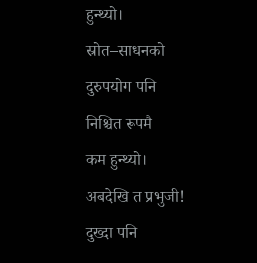हुन्थ्यो।
स्रोत–साधनको
दुरुपयोग पनि
निश्चित रूपमै
कम हुन्थ्यो।
अबदेखि त प्रभुजी!
दुख्दा पनि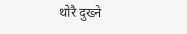थोरै दुख्ने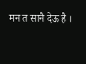मन त सानै देऊ है ।